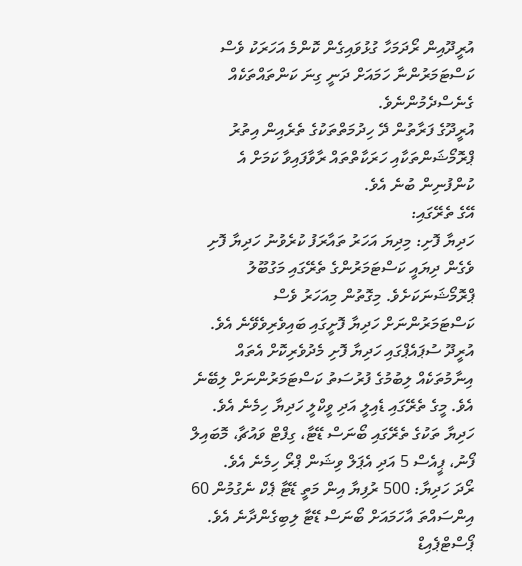އުރީދޫއިން ރޯދަމަހާ ގުޅުވައިގެން ކޮންމެ އަހަރަކު ވެސް ކަސްޓަމަރުންނާ ހަމައަށް ދަނީ ގިނަ ކަންތައްތަކެއް ގެނެސްދެމުންނެވެ.
އުރީދޫގެ ފަރާތުން ދޭ ހިދުމަތްތަކުގެ ތެރެއިން އިތުރު ޕްރޮމޯޝަންތަކާއި ހަރަކާތްތައް ރާވާފައިވާ ކަމަށް އެ ކުންފުނިން ބުނެ އެވެ.
އޭގެ ތެރޭގައި:
ހަދިޔާ ފޮށި: މިދިޔަ އަހަރު ތައާރަފު ކުރެވުނު ހަދިޔާ ފޮށި ވެގެން ދިޔައީ ކަސްޓަމަރުންގެ ތެރޭގައި މަގުބޫލު ޕްރޮމޯޝަނަކަށެވެ. މިގޮތުން މިއަހަރު ވެސް ކަސްޓަމަރުންނަށް ހަދިޔާ ފޮށީގައި ބައިވެރިވެވޭނެ އެވެ. އުރީދޫ ސުޕައެޕްގައި ހަދިޔާ ފޮށި މެދުވެރިކޮށް އެތައް އިނާމުތަކެއް ލިބުމުގެ ފުރުސަތު ކަސްޓަމަރުންނަށް ލިބޭނެ އެވެ. މީގެ ތެރޭގައި ޑެއިލީ އަދި ވީކްލީ ހަދިޔާ ހިމެނެ އެވެ. ހަދިޔާ ތަކުގެ ތެރޭގައި ބޯނަސް ޑޭޓާ، ގިފްޓް ވައުޗާ، މޮބައިލް ފޯނު، ޕީއެސް 5 އަދި އެޕަލް ވިޝަން ޕްރޯ ހިމެނެ އެވެ.
ރޯދަ ހަދިޔާ: 500 ރުފިޔާ އިން މަތީ ޑޭޓާ ޕެކް ނެގުމުން 60 އިންސައްތަ އާހަމައަށް ބޯނަސް ޑޭޓާ ލިބިގެންދާނެ އެވެ. ޕޯސްޓްޕެއިޑް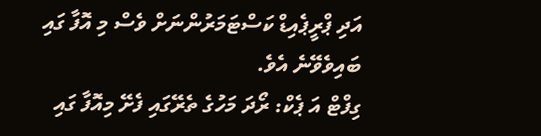އަދި ޕްރީޕެއިޑް ކަސްޓަމަރުންނަށް ވެސް މި އޮފާ ގައި ބައިވެވޭނެ އެވެ.
ގިފްޓް އަ ޕެކް: ރޯދަ މަހުގެ ތެރޭގައި ފެށޭ މިއޮފާ ގައި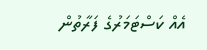އެއް ކަސްޓަމަރުގެ ފަރާތުން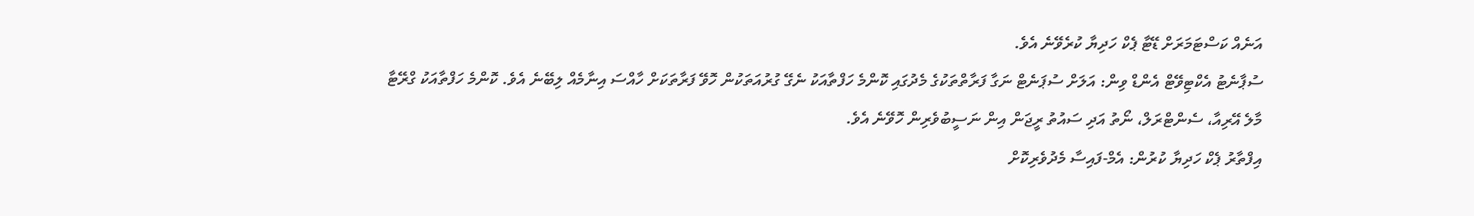އަނެއް ކަސްޓަމަރަށް ޑޭޓާ ޕެކް ހަދިޔާ ކުރެވޭނެ އެވެ.
ސުޕާނެޓު އެކްޓިވޭޓް އެންޑް ވިން: އަލަށް ސުޕަނެޓް ނަގާ ފަރާތްތަކުގެ މެދުގައި ކޮންމެ ހަފްތާއަކު ނެގޭ ގުރުއަތަކުން ހޮވޭ ފަރާތަކަށް ހާއްސަ އިނާމެއް ލިބޭނެ އެވެ. ކޮންމެ ހަފްތާއަކު ގްރޭޓާ މާލެ އޭރިއާ، ސެންޓްރަލް، ނޯތު އަދި ސައުތު ރީޖަން އިން ނަސީބުވެރިން ހޮވޭނެ އެވެ.
އިފްތާރު ޕެކް ހަދިޔާ ކުރުން: އެމް-ފައިސާ މެދުވެރިކޮށް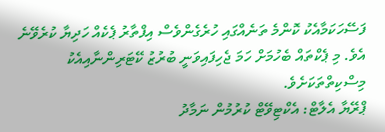ފަސޭހަކަމާއެކު ކޮންމެ ތަނެއްގައި ހުރެގެންވެސް އިފްތާރު ޕެކެއް ހަދިޔާ ކުރެވޭނެ އެވެ. މި ޕެކްތައް ބެހުމަށް ހަމަ ޖެހިފައިވަނީ ބުރުޒު ކޭޓަރިންނާއިއެކު މިސްކިތްތަކަށެވެ.
ޕްރޭޔާ އެލާޓް: އެކްޓިވޭޓް ކުރުމުން ނަމާދު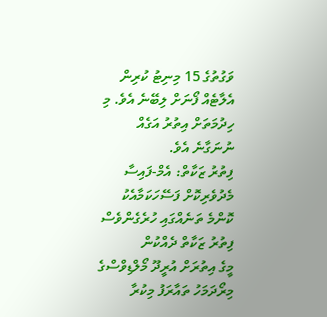ވަގުތުގެ 15 މިނިޓު ކުރިން އެލާޓެއް ފޯނަށް ލިބޭނެ އެވެ. މި ހިދުމަތަށް އިތުރު އަގެއް ނުނަގާނެ އެވެ.
ފިތުރު ޒަކާތް: އެމް-ފައިސާ މެދުވެރިކޮށް ފަސޭހަކަމާއެކު ކޮންމެ ތަނެއްގައި ހުރެގެންވެސް ފިތުރު ޒަކާތް ދެއްކުން
މީގެ އިތުރަށް އުރީދޫ މޯލްޑިވްސްގެ މިރޯދަމަހު ތައާރަފު މިކުރާ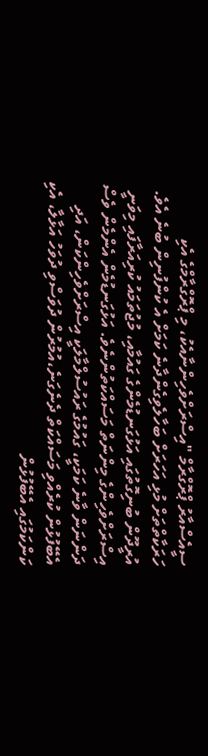ސީއެސްއާރު ޕްރޮގްރާމް "އިސްރަށްވެހިންނާއެކު، މި ޕްރޮގްރާމްގެ އެކި ހަރަކާތްތަށް މުޅި އަހަރަށް ބަހާލެވިގެންދާނެ ކަމަށް އެ ކުންފުނިން ބުނެ އެވެ.
އުރީދޫން ބުނިގޮތުގައި އަޅުގަނޑުމެންގެ ގައުމާއި، މުޖުތަމައު ކުރިއަރާފައި މިވަނީ އިސްރަށްވެހިންގެ މިންނަތް މަސައްކަތުންނެވެ. އަޅުގަނޑުމެން އެންމެން ވެސް ދަންނަން ވާނެ ކަމަކީ، ގައުމުގެ ރައުސުލްމާލަކީ އިސްރަށްވެހިންކަން، އަދި އެބޭފުޅުން ކުރެއްވި މަސައްކަތް ދެނެގަނެ،އުމުރުން ދުވަސްވި ދުވަހު އަޅާލާ، އެކި ކަންކަމުގައި އެބޭފުޅުން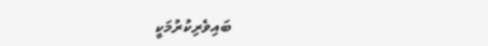ބައިވެރިކުރުމަކީ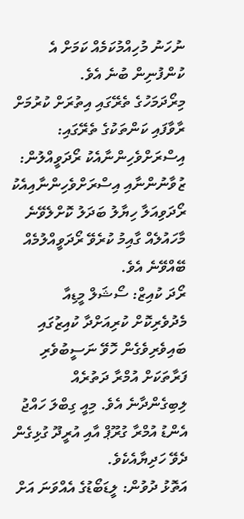ނުހަނު މުހިއްމުކަމެއް ކަމަށް އެ ކުންފުނިން ބުނެ އެވެ.
މިރޯދަމަހުގެ ތެރޭގައި އިތުރަށް ކުރުމަށް ރާވާފައި ކަންތަކުގެ ތެރޭގައި:
އިސްރަށްވެހިންނާއެކު ރޯދަވީއްލުން: ޒުވާނުންނާއި އިސްރަށްވެހިންނާއިއެކު ރޯދަވިއަލާ ހިޔާލު ބަދަލު ކޮށްލެވޭނެ މާހައުލެއް ގާއިމު ކުރެވޭ ރޯދަވީއްލުމެއް ބޭއްވޭނެ އެވެ.
ރޯދަ ކުއިޒް: ސޯޝަލް މީޑިއާ މެދުވެރިކޮށް ކުރިއަށްދާ ކުއިޒުގައި ބައިވެރިވެގެން ހޮވޭ ނަސީބުވެރި ފަރާތަކަށް އުމްރާ ދަތުރެއް ލިބިގެންދާނެ އެވެ. މިއީ ގިބްލަ ހައްޖު އެންޑު އުމްރާ ގުރޫޕް އާއި އުރީދޫ ގުޅިގެން ދެވޭ ހަދިޔާއެކެވެ.
އަތޮޅު ދުވުން: ލީޑަބޯޑުގެ އެއްވަނަ އަށް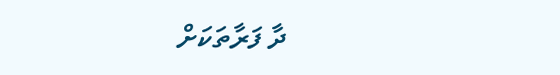ދާ ފަރާތަކަށް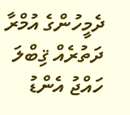ދެމީހުންގެ އުމްރާ ދަތުރެއް ޤިބްލަ ހައްޖު އެންޑު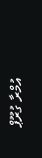އުމްރާ ގުރޫޕް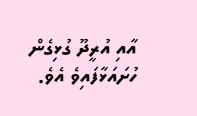އާއި އުރީދޫ ގުޅިގެން ހުށައަޅާފައިވެ އެވެ.